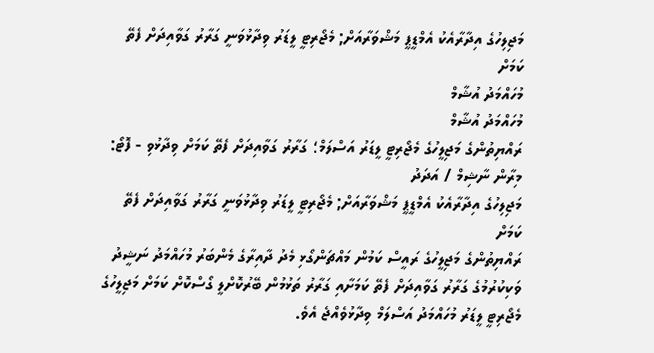މަޖިލިހުގެ އިދާރާއެކު އެމްޑީޕީ މަޝްވަރާއަށް; މެޖޯރިޓީ ލީޑަރު ވިދާޅުވަނީ ގަރާރު ގަވާއިދަށް ފެތޭ ކަމަށް
މުހައްމަދު އުޝާމް
މުހައްމަދު އުޝާމް
ރައްޔިތުންގެ މަޖިލީހުގެ މެޖޯރިޓީ ލީޑަރު އަސްލަމް؛ ގަރާރު ގަވާއިދަށް ފެތޭ ކަމަށް ވިދާޅުވި - ފޮޓޯ: މިރާން ނާޝިމް / އަދަދު
މަޖިލިހުގެ އިދާރާއެކު އެމްޑީޕީ މަޝްވަރާއަށް; މެޖޯރިޓީ ލީޑަރު ވިދާޅުވަނީ ގަރާރު ގަވާއިދަށް ފެތޭ ކަމަށް
ރައްޔިތުންގެ މަޖިލީހުގެ ރައީސް ކަމުން މައްޗަންގޯޅި މެދު ދާއިރާގެ މެންބަރު މުހައްމަދު ނަޝީދު ވަކިކުރުމުގެ ގަރާރު ގަވާއިދަށް ފެތޭ ކަމަށާއި ގަރާރު ތަޅުމުން ބޭރުކޮށްލީ ގޯސްކޮށް ކަމަށް މަޖިލީހުގެ މެޖޯރިޓީ ލީޑަރު މުހައްމަދު އަސްލަމް ވިދާޅުވެއްޖެ އެވެ.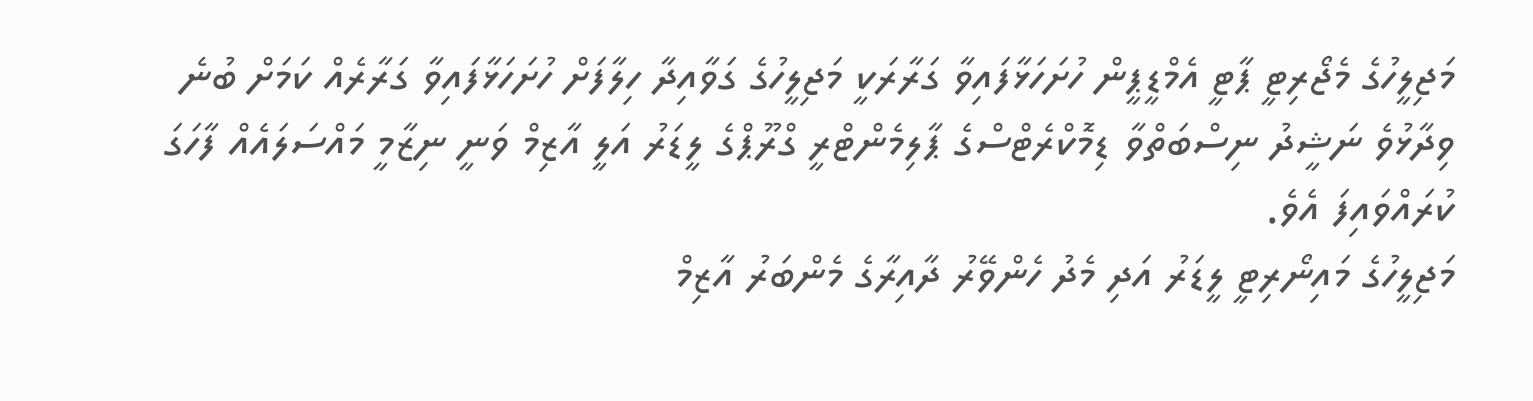މަޖިލީހުގެ މެޖޯރިޓީ ޕާޓީ އެމްޑީޕީން ހުށަހަޅާފައިވާ ގަރާރަކީ މަޖިލީހުގެ ގަވާއިދާ ހިލާފަށް ހުށަހަޅާފައިވާ ގަރާރެއް ކަމަށް ބުނެ ވިދާޅުވެ ނަޝީދު ނިސްބަތްވާ ޑިމޮކްރެޓްސްގެ ޕާލިމެންޓްރީ ގްރޫޕްގެ ލީޑަރު އަލީ އާޒިމް ވަނީ ނިޒާމީ މައްސަލައެއް ފާހަގަ ކުރައްވައިފަ އެވެ.
މަޖިލީހުގެ މައިނޯރިޓީ ލީޑަރު އަދި މެދު ހެންވޭރު ދާއިރާގެ މެންބަރު އާޒިމް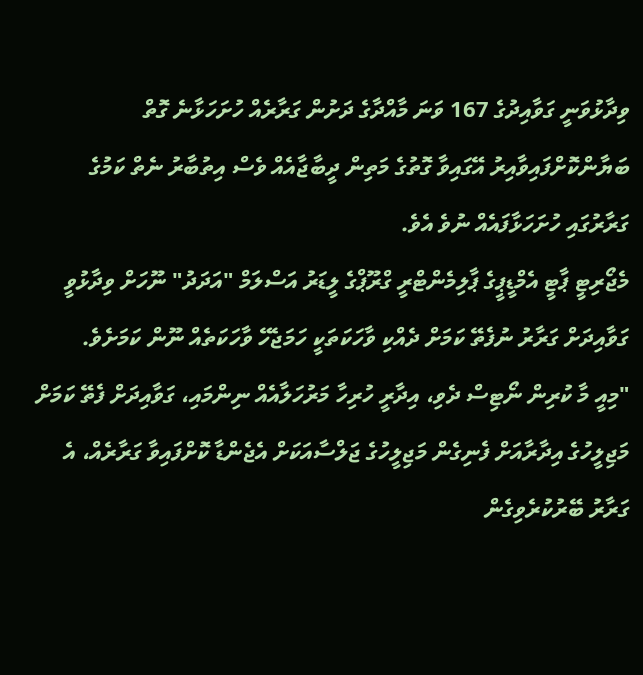ވިދާޅުވަނީ ގަވާއިދުގެ 167 ވަނަ މާއްދާގެ ދަށުން ގަރާރެއް ހުށަހަޅާނެ ގޮތް ބަޔާންކޮށްފައިވާއިރު އޭގައިވާ ގޮތުގެ މަތިން ދީބާޖާއެއް ވެސް އިތުބާރު ނެތް ކަމުގެ ގަރާރުގައި ހުށަހަޅާފައެއް ނުވެ އެވެ.
މެޖޯރިޓީ ޕާޓީ އެމްޑީޕީގެ ޕާލިމެންޓްރީ ގްރޫޕްގެ ލީޑަރު އަސްލަމް "އަދަދު" ނޫހަށް ވިދާޅުވީ ގަވާއިދަށް ގަރާރު ނުފެތޭ ކަމަށް ދެއްކި ވާހަކަތަކީ ހަމަޖެހޭ ވާހަކަތެއް ނޫން ކަމަށެވެ.
"މިއީ މާ ކުރިން ނޯޓިސް ދެވި، އިދާރީ ހުރިހާ މަރުހަލާއެއް ނިންމައި، ގަވާއިދަށް ފެތޭ ކަމަށް މަޖިލީހުގެ އިދާރާއަށް ފެނިގެން މަޖިލީހުގެ ޖަލްސާއަކަށް އެޖެންޑާ ކޮށްފައިވާ ގަރާރެއް، އެ ގަރާރު ބޭރުކުރެވިގެން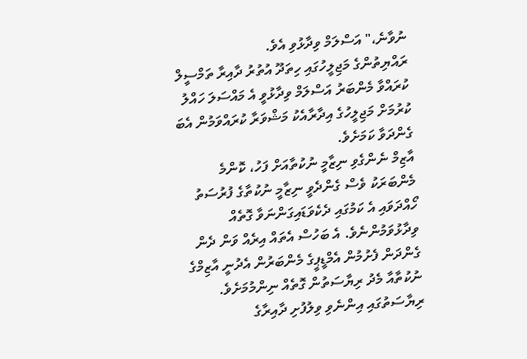ނުވާނެ،" އަސްލަމް ވިދާޅުވި އެވެ.
ރައްޔިތުންގެ މަޖިލީހުގައި ހިތަދޫ އުތުރު ދާއިރާ ތަމްސީލް ކުރައްވާ މެންބަރު އަސްލަމް ވިދާޅުވީ އެ މައްސަލަ ހައްލު ކުރުމަށް މަޖިލީހުގެ އިދާރާއެކު މަޝްވަރާ ކުރައްވަމުން އެބަ ގެންދަވާ ކަމަށެވެ.
އާޒިމް ނެންގެވި ނިޒާމީ ނުކުތާއަށް ފަހު، ކޮންމެ މެންބަރަކު ވެސް ގެންދެވީ ނިޒާމީ ނުކުތާގެ ފުރުސަތު ހޯއްދަވައި އެ ކަމުގައި ދެކެވަޑައިގަންނަވާ ގޮތެއް ވިދާޅުވަމުންނެވެ. އެ ބަހުސް އެތައް އިރެއް ވަން ދެން ގެންދަން ފެށުމުން އެމްޑީޕީގެ މެންބަރުން އެދުނީ އާޒިމްގެ ނުކުތާއާ މެދު ރިޔާސަތުން ގޮތެއް ނިންމުމަށެވެ.
ރިޔާސަތުގައި އިންނެވި ވިލުފުށި ދާއިރާގެ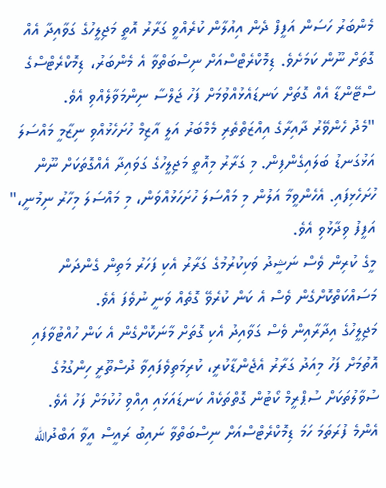މެންބަރު ހަސަން އަފީފް ދެން އިއުލާން ކުރެއްވީ ގަރާރު އޮތީ މަޖިލީހުގެ ގަވާއިދާ އެއް ގޮތަށް ނޫން ކަމަށެވެ. ޑިމޮކްރެޓްސްއަށް ނިސްބަތްވާ އެ މެންބަރު، ޑިމޮކްރެޓްސްގެ ސްޓޭންޑާ އެއް ގޮތަށް ކަނޑައެޅުއްވުމަށް ފަހު ޖަލްސާ ނިންމަވާލެއްވި އެވެ.
"މެދު ހެންވޭރު ދާއިރާގެ އިއްޒަތްތެރި މެމްބަރު އަލީ އާޒިމް ހުށަހެޅުއްވި ނިޒާމީ މައްސަލަ އަޅުގަނޑު ބަލައިގެންފިން. މި ގަރާރު މިއޮތީ މަޖިލީހުގެ ގަވައިދާ އެއްގޮތަކަށް ނޫން ހުށަހެޅިފައި. އެހެންވީމާ އަލުން މި މައްސަލަ ހުށަހަޅުއްވަން، މި މައްސަލަ މިހާރު ނިމުނީ،" އަފީފު ވިދާޅުވި އެވެ.
މީގެ ކުރިން ވެސް ނަޝީދު ވަކިކުރުމުގެ ގަރާރު އެކި ފަހަރު މަތިން ގެންދަން މަސައްކަތްކޮށްގެން ވެސް އެ ކަން ކުރެވޭ ގޮތެއް ވަނީ ނުވެފަ އެވެ.
މަޖިލީހުގެ އިދާރާއިން ވެސް ގަވާއިދު އެކި ގޮތަށް މާނަކޮށްގެން އެ ކަން ހުއްޓުވާފައި އޮތުމަށް ފަހު މިއަދު ގަރާރު އެޖެންޑާކުރީ، ކުރިމަތިވެފައިވާ ދުސްތޫރީ ހިންގުމުގެ ސުވާލުތަކަށް ސުޕްރީމް ކޯޓުން ގޮތްތަކެއް ކަނޑައަޅައި އިއްވި ހުކުމަށް ފަހު އެވެ.
އެންމެ ފުރަތަމަ ހަމަ ޑިމޮކްރެޓްސްއަށް ނިސްބަތްވާ ނައިބު ރައީސް އީވާ އަބްދުالله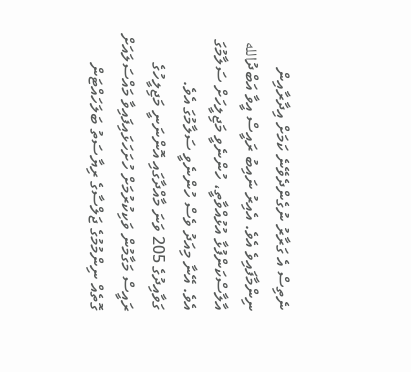ނެތިސް އެ ގަރާރު ނުގެންދެވޭނެ ކަމަށް އިދާރާއިން ނިންމާފައިވެ އެވެ. އެއިރު ނައިބު ރައީސް އީވާ އަބްދުالله އާލާސްކަންފުޅާ އުޅުއްވާތީ، ހުންނެވީ މަޖިލީހަށް ސަލާމުގަ އެވެ. އޭނާ މިއަދު ވެސް ހުންނެވީ ސަލާމުގަ އެވެ.
ގަވާއިދުގެ 205 ވަނަ މާއްދާގައި އޮންނަނީ މަޖިލީހުގެ ރައީސް މަގާމުން ވަކިކުރުމަށް ހުށަހަޅައިފައިވާ މައްސަލައަށް ގޮތެއް ނިންމުމުގެ ޖަލްސާގެ ރިޔާސަތު ބަލަހައްޓަން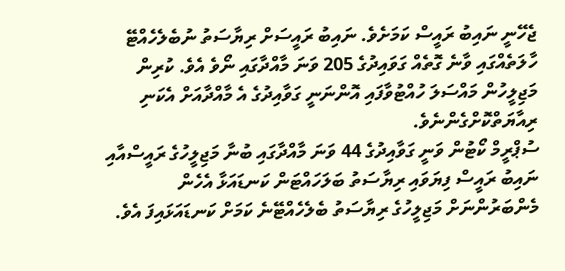ޖެހޭނީ ނައިބު ރައީސް ކަމަށެވެ. ނައިބު ރައީސަށް ރިޔާސަތު ނުބެލެހެއްޓޭ ހާލަތެއްގައި ވާނެ ގޮތެއް ގަވައިދުގެ 205 ވަނަ މާއްދާގައި ނޯވެ އެވެ. ކުރިން މަޖިލީހުން މައްސަލަ ހުއްޓުވާފައި އޮންނަނީ ގަވާއިދުގެ އެ މާއްދާއަށް އެކަނި ރިއާޔަތްކޮށްގެންނެވެ.
ސުޕްރީމް ކޯޓުން ވަނީ ގަވާއިދުގެ 44 ވަނަ މާއްދާގައި ބުނާ މަޖިލީހުގެ ރައީސްއާއި ނައިބު ރައީސް ފިޔަވައި ރިޔާސަތު ބަލަހައްޓަން ކަނޑައަޅާ އެހެން މެންބަރުންނަށް މަޖިލީހުގެ ރިޔާސަތު ބެލެހެއްޓޭނެ ކަމަށް ކަނޑައަޅައިފަ އެވެ.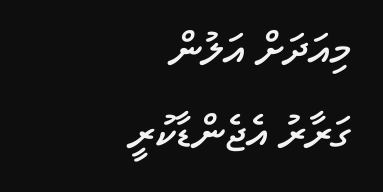މިއަދަށް އަލުން ގަރާރު އެޖެންޑާކުރީ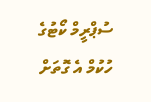ސުޕްރީމް ކޯޓުގެ ހުކުމް އެ ގޮތަށް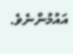އައުމުންނެވެ.